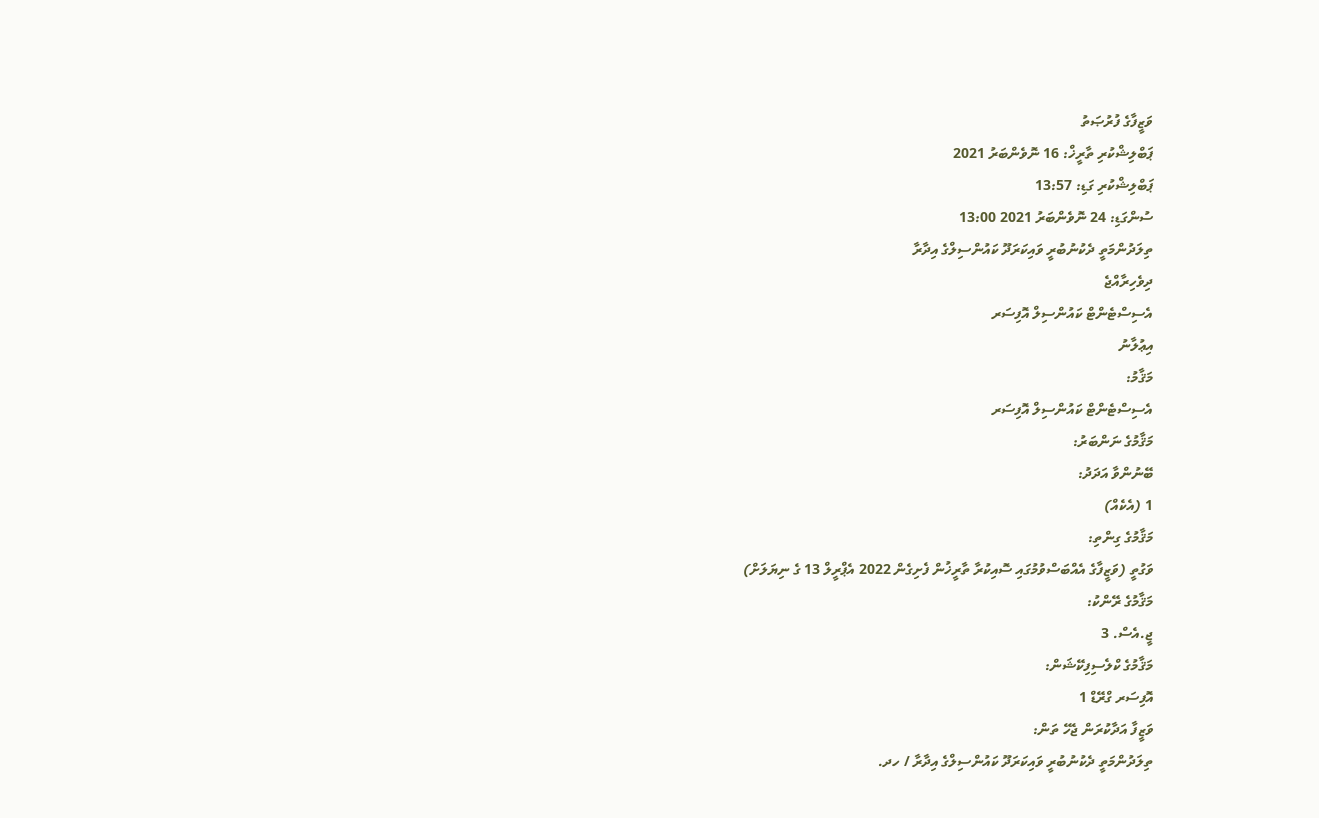ވަޒީފާގެ ފުރުޞަތު
ޕަބްލިޝްކުރި ތާރީޚް: 16 ނޮވެންބަރު 2021
ޕަބްލިޝްކުރި ގަޑި: 13:57
ސުންގަޑި: 24 ނޮވެންބަރު 2021 13:00
ތިލަދުންމަތީ ދެކުނުބުރީ ވައިކަރަދޫ ކައުންސިލްގެ އިދާރާ
ދިވެހިރާއްޖެ
އެސިސްޓެންޓް ކައުންސިލް އޮފިސަރ
އިޢުލާނު
މަޤާމު:
އެސިސްޓެންޓް ކައުންސިލް އޮފިސަރ
މަޤާމުގެ ނަންބަރު:
ބޭނުންވާ އަދަދު:
1 (އެކެއް)
މަޤާމުގެ ގިންތި:
ވަގުތީ (ވަޒީފާގެ އެއްބަސްވުމުގައި ސޮއިކުރާ ތާރީޚުން ފެށިގެން 2022 އެޕްރީލް 13 ގެ ނިޔަލަށް)
މަޤާމުގެ ރޭންކު:
ޖީ.އެސް. 3
މަޤާމުގެ ކްލެސިފިކޭޝަން:
އޮފިސަރ ގްރޭޑް 1
ވަޒީފާ އަދާކުރަން ޖެހޭ ތަން:
ތިލަދުންމަތީ ދެކުނުބުރީ ވައިކަރަދޫ ކައުންސިލްގެ އިދާރާ / ހދ.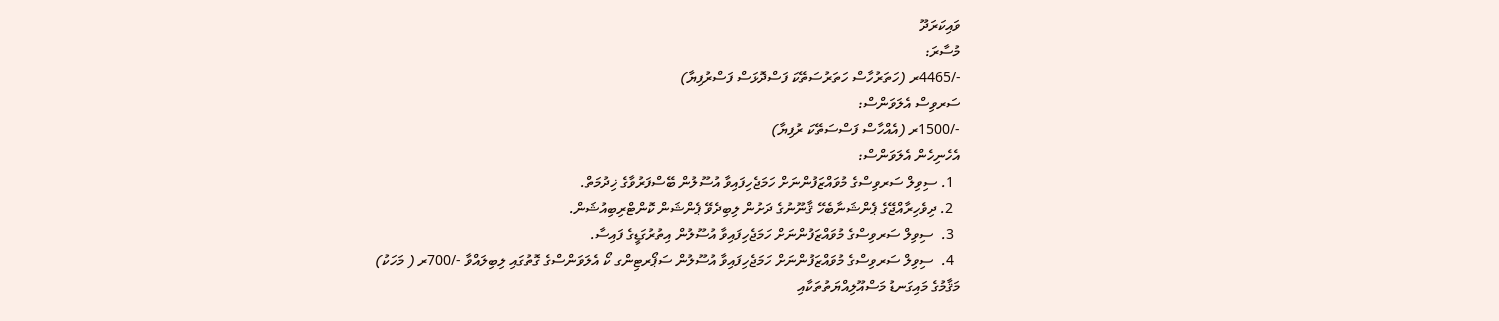ވައިކަރަދޫ
މުސާރަ:
-/4465ރ (ހަތަރުހާސް ހަތަރުސަތޭކަ ފަސްދޮޅަސް ފަސްރުފިޔާ)
ސަރވިސް އެލަވަންސް:
-/1500ރ (އެއްހާސް ފަސްސަތޭކަ ރުފިޔާ)
އެހެނިހެން އެލަވަންސް:
  1. ސިވިލް ސަރވިސްގެ މުވައްޒަފުންނަށް ހަމަޖެހިފައިވާ އުސޫލުން ބޭސްފަރުވާގެ ޚިދުމަތް.
  2. ދިވެހިރާއްޖޭގެ ޕެންޝަނާބެހޭ ޤާނޫނުގެ ދަށުން ލިބިދެވޭ ޕެންޝަން ކޮންޓްރިބިއުޝަން.
  3.  ސިވިލް ސަރވިސްގެ މުވައްޒަފުންނަށް ހަމަޖެހިފައިވާ އުސޫލުން އިތުރުގަޑީގެ ފައިސާ.
  4.  ސިވިލް ސަރވިސްގެ މުވައްޒަފުންނަށް ހަމަޖެހިފައިވާ އުސޫލުން ސަޕޯރޓިންގ ކޯ އެލަވަންސްގެ ގޮތުގައި ލިބިލައްވާ -/700ރ ( މަހަކު)
މަޤާމުގެ މައިގަނޑު މަސްއޫލިއްޔަތުތަކާއި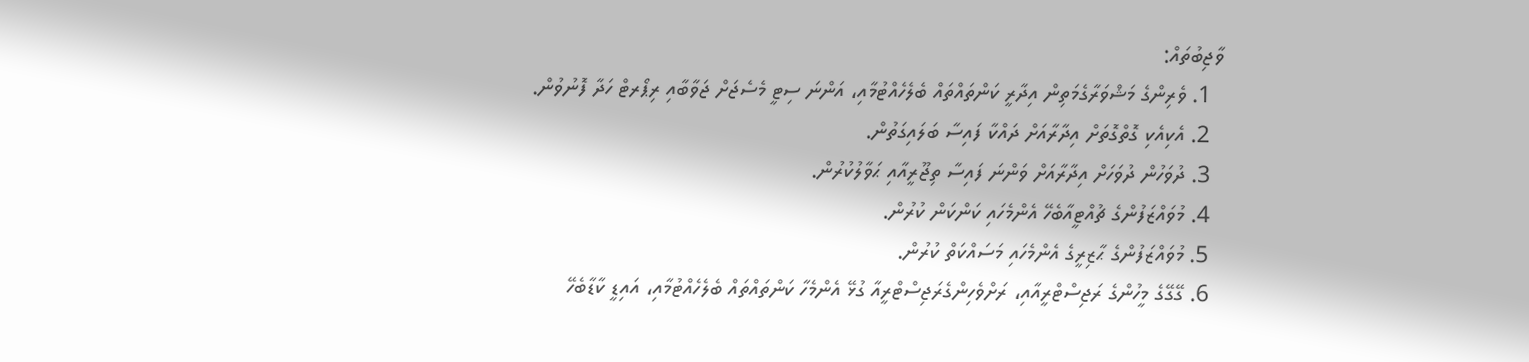ވާޖިބުތައް:
  1. ވެރިންގެ މަޝްވަރާގެމަތިން އިދާރީ ކަންތައްތައް ބެލެހެއްޓުމާއި، އަންނަ ސިޓީ މެސެޖަށް ޖަވާބާއި ރިޕޯރޓް ހަދާ ފޮނުވުން.
  2. އެކިއެކި ގޮތްގޮތަށް އިދާރާއަށް ދައްކާ ފައިސާ ބަލައިގަތުން.
  3. ދުވަހުން ދުވަހަށް އިދާރާއަށް ވަންނަ ފައިސާ ތިޖޫރީއާއި ޙަވާލުކުރުން.
  4. މުވައްޒަފުންގެ ޗުއްޓީއާބެހޭ އެންމެހައި ކަންކަން ކުރުން.
  5. މުވައްޒަފުންގެ ޙާޒިރީގެ އެންމެހައި މަސައްކަތް ކުރުން.
  6. ގޭގޭގެ މީހުންގެ ރަޖިސްޓްރީއާއި، ރަށްވެހިންގެރަޖިސްޓްރީއާ ގުޅޭ އެންމެހާ ކަންތައްތައް ބެލެހެއްޓުމާއި، އައިޑީ ކާޑާބެހޭ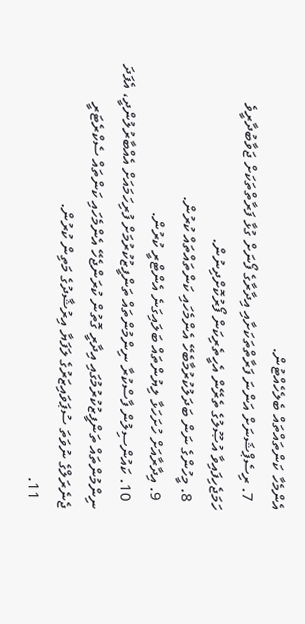އެންމެހާ ކަންތައްތައް ބެލެހެއްޓުން.
  7. ރިސެޕްޝަނަށް އަންނަ ފަރާތްތަކަށާއި އިދާރާގެ ފޯނަށް ގުޅާ ފަރާތްތަކަށް ޖަވާބުދާރީވެ ހަމަޖެހިފައިވާ އުޞޫލުގެ ތެރޭން އެހީތެރިކަން ފޯރުކޮށްދިނުން.
  8. މީހުންގެ ނަން ބަދަލުކުރުމާބެހޭ އެންމެހައި ކަންތައްތައް ކުރުން.
  9. އިދާރާއަށް ހުށަހަޅާ ލިޔުންތައް ބަލައިގަނެ އެންޓްރީ ކުރުން.
  10. ކައުންސިލުން ފާސްކުރާ ނިންމުންތައް ތަންފީޒުކުރުމަށް ފުރިހަމައަށް އެއްބާރުލުންދީ، އެފަދަ ނިންމުންތައް ތަންފީޒުކުރުމުގައި އިދާރީ ގޮތުން ކުރަންޖެހޭ އެންމެހައި ކަންތައް ސެކްރެޓަރީ ޖެނެރަލްގެ ނުވަތަ ސުޕަވައިޒަރުގެ ލަފަޔާ އިރުޝާދުގެ މަތިން ކުރުން.
  11.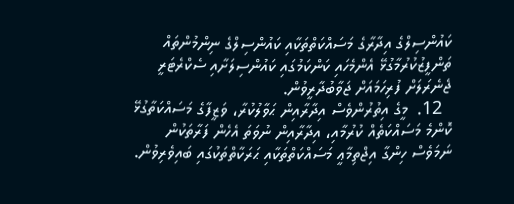ކައުންސިލްގެ އިދާރާގެ މަސައްކަތްތަކާއި ކައުންސިލްގެ ނިންމުންތައް ތަންފީޒުކުރުމާގުޅޭ އެންމެހައި ކަންކަމުގައި ކައުންސިލަށާއި ސެކްރެޓަރީ ޖެނެރަލަށް ފުރިހަމައަށް ޖަވާބުދާރީވުން.
  12.  މީގެ އިތުރުންވެސް އިދާރާއިން ޙަވާލުކުރާ، ވަޒީފާގެ މަސައްކަތާގުޅޭ ކޮންމެ މަސައްކަތެއް ކުރުމާއި، އިދާރާއިން ނުވަތަ އެހެން ފަރާތަކުން ނަމަވެސް ހިންގާ އިޖްތިމާޢީ މަސައްކަތްތަކާއި ޙަރަކާތްތަކުގައި ބައިވެރިވުން.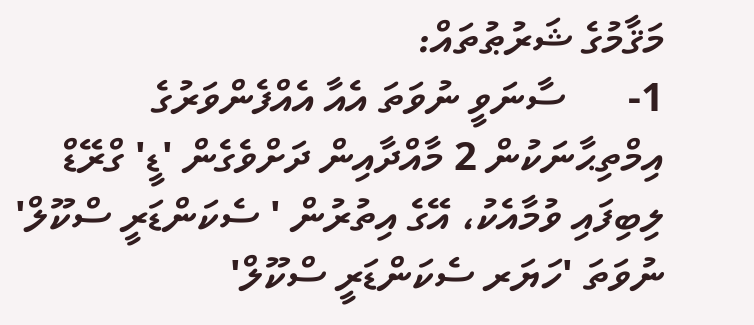މަޤާމުގެ ޝަރުޠުތައް:
1-      ސާނަވީ ނުވަތަ އެއާ އެއްފެންވަރުގެ އިމްތިޙާނަކުން 2 މާއްދާއިން ދަށްވެގެން 'ޑީ' ގްރޭޑް ލިބިފައި ވުމާއެކު، އޭގެ އިތުރުން ' ސެކަންޑަރީ ސްކޫލް' ނުވަތަ 'ހަޔަރ ސެކަންޑަރީ ސްކޫލް'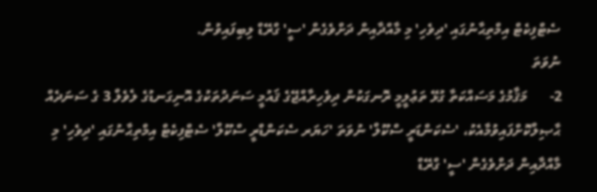ސެޓްފިކެޓް އިމްތިޙާނުގައި 'ދިވެހި' މި މާއްދާއިން ދަށްވެގެން 'ސީ' ގްރޭޑް ލިބިފައިވުން.
ނުވަތަ
2-      މަޤާމުގެ މަސައްކަތާ ގުޅޭ ތަޢުލީމީ ރޮނގަކުން ދިވެހިރާއްޖޭގެ ޤައުމީ ސަނަދުތަކުގެ އޮނިގަނޑުގެ ލެވެލް 3 ގެ ސަނަދެއް ޙާޞިލްކޮށްފައިވުމާއެކު، 'ސެކަންޑަރީ ސްކޫލް' ނުވަތަ 'ހަޔަރ ސެކަންޑްރީ ސްކޫލް' ސެޓްފިކެޓް އިމްތިޙާނުގައި 'ދިވެހި' މި މާއްދާއިން ދަށްވެގެން 'ސީ' ގްރޭޑް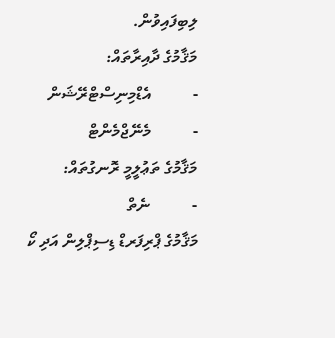ލިބިފައިވުން.
މަޤާމުގެ ދާއިރާތައް:
-          އެޑްމިނިސްޓްރޭޝަން
-          މެނޭޖްމެންޓް
މަޤާމުގެ ތަޢުލީމީ ރޮނގުތައް:
-          ނެތް
މަޤާމުގެ ޕްރިފަރޑް ޑިސިޕްލިން އަދި ކޯ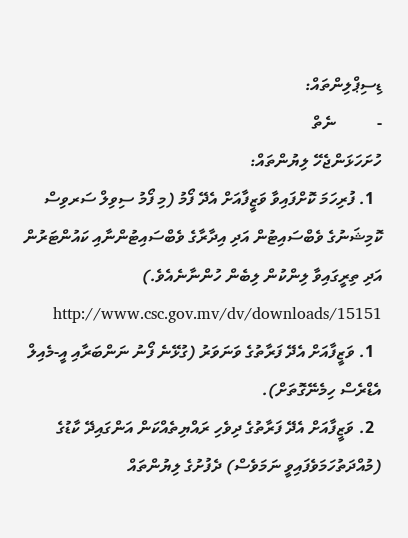ޑިސިޕްލިންތައް:
-          ނެތް
ހުށަހަޅަންޖެހޭ ލިޔުންތައް:
  1. ފުރިހަމަ ކޮށްފައިވާ ވަޒީފާއަށް އެދޭ ފޯމު (މި ފޯމު ސިވިލް ސަރވިސް ކޮމިޝަނުގެ ވެބްސައިޓުން އަދި އިދާރާގެ ވެބްސައިޓުންނާއި ކައުންޓަރުން އަދި ތިރީގައިވާ ލިންކުން ލިބެން ހުންނާނެއެވެ.) http://www.csc.gov.mv/dv/downloads/15151
  1. ވަޒީފާއަށް އެދޭ ފަރާތުގެ ވަނަވަރު (ގުޅޭނެ ފޯނު ނަންބަރާއި އީ-މެއިލް އެޑްރެސް ހިމެނޭގޮތަށް).
  2. ވަޒީފާއަށް އެދޭ ފަރާތުގެ ދިވެހި ރައްޔިތެއްކަން އަންގައިދޭ ކާޑުގެ (މުއްދަތުހަމަވެފައިވީ ނަމަވެސް) ދެފުށުގެ ލިޔުންތައް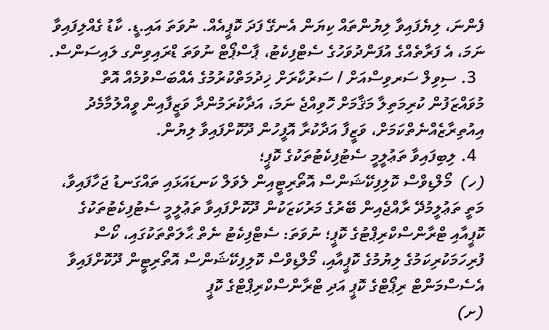ފެންނަ، ލިޔެފައިވާ ލިޔުންތައް ކިޔަން އެނގޭ ފަދަ ކޮޕީއެއް. ނުވަތަ އައި.ޑީ. ކާޑު ގެއްލިފައިވާ ނަމަ، އެ ފަރާތެއްގެ އުފަންދުވަހުގެ ސެޓްފިކެޓު، ޕާސްޕޯޓް ނުވަތަ ޑްރައިވިންގ ލައިސަންސް.
  3. ސިވިލް ސަރވިސްއަށް / ސަރުކާރަށް ޚިދުމަތްކުރުމުގެ އެއްބަސްވުމެއް އޮތް މުވައްޒަފުން ކުރިމަތިލާ މަޤާމަށް ހޮވިއްޖެ ނަމަ، އަދާކުރަމުންދާ ވަޒީފާއިން ވީއްލުމާމެދު އިއުތިރާޒެއްނެތްކަމަށް، ވަޒީފާ އަދާކުރާ އޮފީހުން ދޫކޮށްފައިވާ ލިޔުން.
  4. ލިބިފައިވާ ތަޢުލީމީ ސެޓުފިކެޓުތަކުގެ ކޮޕީ؛
(ހ)  މޯލްޑިވްސް ކޮލިފިކޭޝަންސް އޮތޯރިޓީއިން ލެވަލް ކަނޑައަޅައި ތައްގަނޑު ޖަހާފައިވާ، މަތީ ތަޢުލީމުދޭ ރާއްޖެއިން ބޭރުގެ މަރުކަޒަކުން ދޫކޮށްފައިވާ ތަޢުލީމީ ސެޓުފިކެޓުތަކުގެ ކޮޕީއާއި ޓްރާންސްކްރިޕްޓުގެ ކޮޕީ؛ ނުވަތަ: ސެޓްފިކެޓު ނެތް ޙާލަތްތަކުގައި، ކޯސް ފުރިހަމަކުރިކަމުގެ ލިޔުމުގެ ކޮޕީއާއި، މޯލްޑިވްސް ކޮލިފިކޭޝަންސް އޮތޯރިޓީން ދޫކޮށްފައިވާ އެސެސްމަންޓް ރިޕޯޓްގެ ކޮޕީ އަދި ޓްރާންސްކްރިޕްޓްގެ ކޮޕީ
(ށ)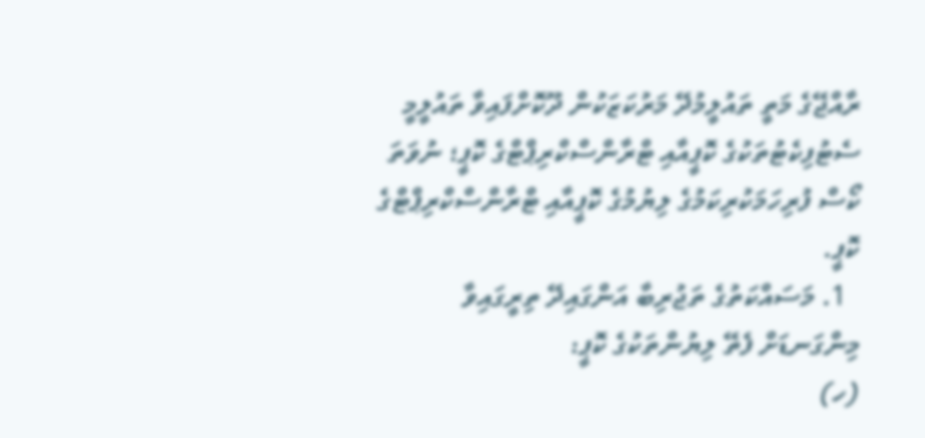ރާއްޖޭގެ މަތީ ތައުލީމުދޭ މަރުކަޒަކުން ދޫކޮށްފައިވާ ތައުލީމީ ސެޓުފިކެޓުތަކުގެ ކޮޕީއާއި ޓްރާންސްކްރިޕްޓްގެ ކޮޕީ؛ ނުވަތަ ކޯސް ފުރިހަމަކުރިކަމުގެ ލިޔުމުގެ ކޮޕީއާއި ޓްރާންސްކްރިޕްޓްގެ ކޮޕީ.
  1. މަސައްކަތުގެ ތަޖުރިބާ އަންގައިދޭ ތިރީގައިވާ މިންގަނޑަށް ފެތޭ ލިޔުންތަކުގެ ކޮޕީ:
(ހ)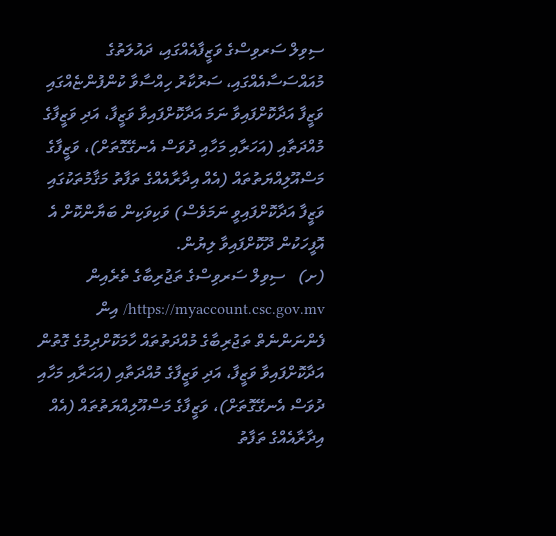ސިވިލް ސަރވިސްގެ ވަޒީފާއެއްގައި، ދައުލަތުގެ މުއައްސަސާއެއްގައި، ސަރުކާރު ހިއްސާވާ ކުންފުންޏެއްގައި ވަޒީފާ އަދާކޮށްފައިވާ ނަމަ އަދާކޮށްފައިވާ ވަޒީފާ، އަދި ވަޒީފާގެ މުއްދަތާއި (އަހަރާއި މަހާއި ދުވަސް އެނގޭގޮތަށް)، ވަޒީފާގެ މަސްއޫލިއްޔަތުތައް (އެއް އިދާރާއެއްގެ ތަފާތު މަޤާމުތަކުގައި ވަޒީފާ އަދާކޮށްފައިވީ ނަމަވެސް) ވަކިވަކިން ބަޔާންކޮށް އެ އޮފީހަކުން ދޫކޮށްފައިވާ ލިޔުން.
(ށ)   ސިވިލް ސަރވިސްގެ ތަޖުރިބާގެ ތެރެއިން https://myaccount.csc.gov.mv/ އިން ފެންނަންނެތް ތަޖުރިބާގެ މުއްދަތުތައް ހާމަކޮށްދިމުގެ ގޮތުން އަދާކޮށްފައިވާ ވަޒީފާ، އަދި ވަޒީފާގެ މުއްދަތާއި (އަހަރާއި މަހާއި ދުވަސް އެނގޭގޮތަށް)، ވަޒީފާގެ މަސްއޫލިއްޔަތުތައް (އެއް އިދާރާއެއްގެ ތަފާތު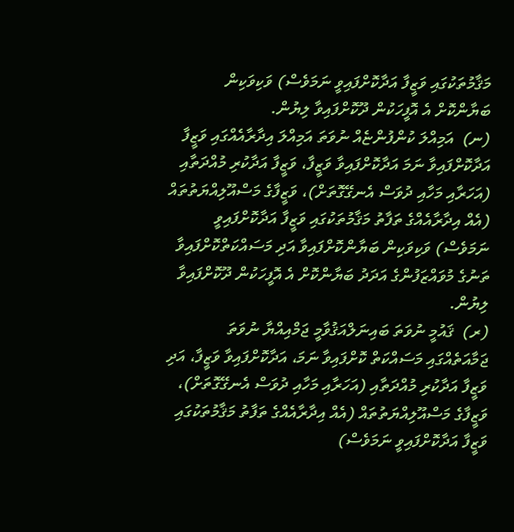މަޤާމުތަކުގައި ވަޒީފާ އަދާކޮށްފައިވީ ނަމަވެސް) ވަކިވަކިން ބަޔާންކޮށް އެ އޮފީހަކުން ދޫކޮށްފައިވާ ލިޔުން.
(ނ)  އަމިއްލަ ކުންފުންޏެއް ނުވަތަ އަމިއްލަ އިދާރާއެއްގައި ވަޒީފާ އަދާކޮށްފައިވާ ނަމަ އަދާކޮށްފައިވާ ވަޒީފާ، ވަޒީފާ އަދާކުރި މުއްދަތާއި (އަހަރާއި މަހާއި ދުވަސް އެނގޭގޮތަށް)، ވަޒީފާގެ މަސްއޫލިއްޔަތުތައް (އެއް އިދާރާއެއްގެ ތަފާތު މަޤާމުތަކުގައި ވަޒީފާ އަދާކޮށްފައިވީ ނަމަވެސް) ވަކިވަކިން ބަޔާންކޮށްފައިވާ އަދި މަސައްކަތްކޮށްފައިވާ ތަނުގެ މުވައްޒަފުންގެ އަދަދު ބަޔާންކޮށް އެ އޮފީހަކުން ދޫކޮށްފައިވާ ލިޔުން.
(ރ)  ޤައުމީ ނުވަތަ ބައިނަލްއަޤުވާމީ ޖަމްއިއްޔާ ނުވަތަ ޖަމާއަތެއްގައި މަސައްކަތް ކޮށްފައިވާ ނަމަ، އަދާކޮށްފައިވާ ވަޒީފާ، އަދި ވަޒީފާ އަދާކުރި މުއްދަތާއި (އަހަރާއި މަހާއި ދުވަސް އެނގޭގޮތަށް)، ވަޒީފާގެ މަސްއޫލިއްޔަތުތައް (އެއް އިދާރާއެއްގެ ތަފާތު މަޤާމުތަކުގައި ވަޒީފާ އަދާކޮށްފައިވީ ނަމަވެސް)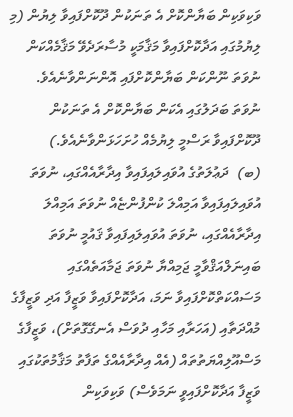ވަކިވަކިން ބަޔާންކޮށް އެ ތަނަކުން ދޫކޮށްފައިވާ ލިޔުން (މި ލިޔުމުގައި އަދާކޮށްފައިވާ މަޤާމަކީ މުސާރަދެވޭ މަޤާމެއްކަން ނުވަތަ ނޫންކަން ބަޔާންކޮށްފައި އޮންނަންވާނެއެވެ. ނުވަތަ ބަދަލުގައި އެކަން ބަޔާންކޮށް އެ ތަނަކުން ދޫކޮށްފައިވާ ރަސްމީ ލިޔުމެއް ހުށަހަޅަންވާނެއެވެ.)
(ބ)  ދަޢުލަތުގެ އުވައިލައިފައިވާ އިދާރާއެއްގައި، ނުވަތަ އުވައިލައިފައިވާ އަމިއްލަ ކުންފުންޏެއް ނުވަތަ އަމިއްލަ އިދާރާއެއްގައި، ނުވަތަ އުވައިލައިފައިވާ ޤައުމީ ނުވަތަ ބައިނަލްއަޤްވާމީ ޖަމިއްޔާ ނުވަތަ ޖަމާއަތެއްގައި މަސައްކަތްކޮށްފައިވާ ނަމަ، އަދާކޮށްފައިވާ ވަޒީފާ އަދި ވަޒީފާގެ މުއްދަތާއި (އަހަރާއި މަހާއި ދުވަސް އެނގޭގޮތަށް)، ވަޒީފާގެ މަސްއޫލިއްޔަތުތައް (އެއް އިދާރާއެއްގެ ތަފާތު މަޤާމުތަކުގައި ވަޒީފާ އަދާކޮށްފައިވީ ނަމަވެސް) ވަކިވަކިން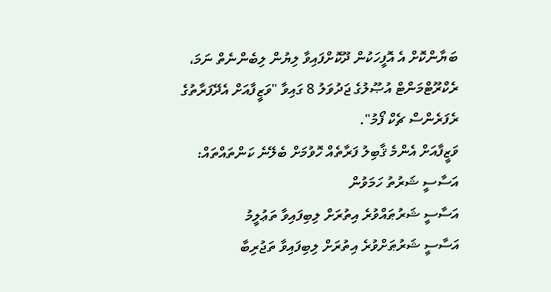ބަޔާންކޮށް އެ އޮފީހަކުން ދޫކޮށްފައިވާ ލިޔުން ލިބެންނެތް ނަމަ، ރެކްރޫޓްމަންޓް އުޞޫލުގެ ޖަދުވަލު 8 ގައިވާ "ވަޒީފާއަށް އެދޭފަރާތުގެ ރެފަރެންސް ޗެކް ފޯމު".
ވަޒީފާއަށް އެންމެ ޤާބިލު ފަރާތެއް ހޮވުމަށް ބެލޭނެ ކަންތައްތައް:
އަސާސީ ޝަރުތު ހަމަވުން
އަސާސީ ޝަރުޠައްވުރެ އިތުރަށް ލިބިފައިވާ ތަޢުލީމު
އަސާސީ ޝަރުޠަށްވުރެ އިތުރަށް ލިބިފައިވާ ތަޖުރިބާ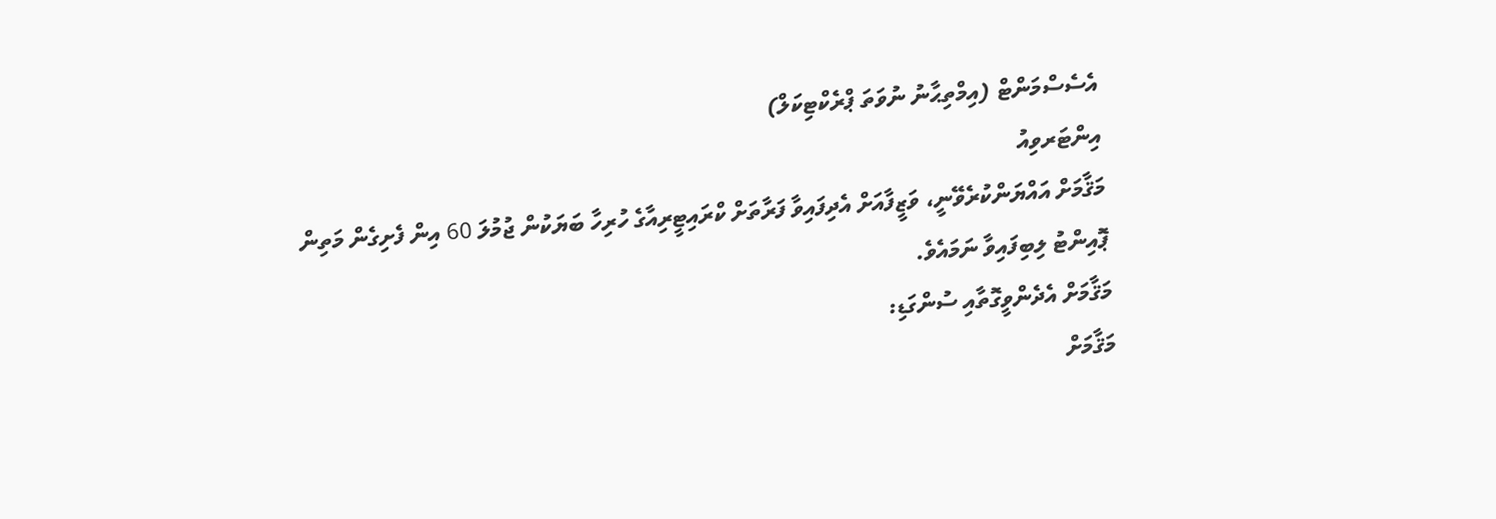އެސެސްމަންޓް (އިމްތިޙާނު ނުވަތަ ޕްރެކްޓިކަލް)
އިންޓަރވިއު
މަޤާމަށް އައްޔަންކުރެވޭނީ، ވަޒީފާއަށް އެދިފައިވާ ފަރާތަށް ކްރައިޓީރިއާގެ ހުރިހާ ބަޔަކުން ޖުމުލަ 60 އިން ފެށިގެން މަތިން ޕޮއިންޓު ލިބިފައިވާ ނަމައެވެ.
މަޤާމަށް އެދެންވީގޮތާއި ސުންގަޑި:
މަޤާމަށް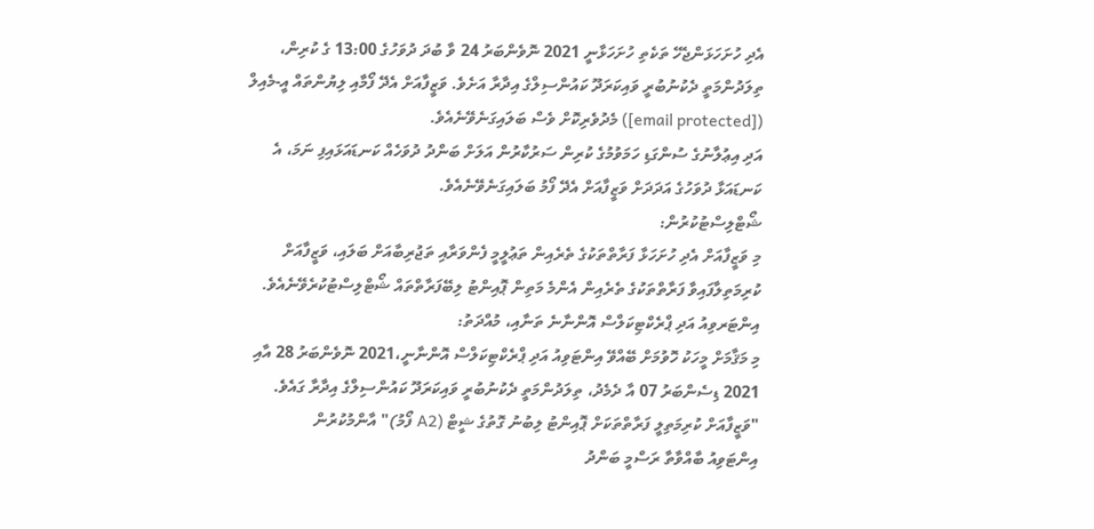އެދި ހުށަހަޅަންޖެހޭ ތަކެތި ހުށަހަޅާނީ 2021 ނޮވެންބަރު 24 ވާ ބުދަ ދުވަހުގެ 13:00 ގެ ކުރިން، ތިލަދުންމަތީ ދެކުނުބުރީ ވައިކަރަދޫ ކައުންސިލްގެ އިދާރާ އަށެވެ. ވަޒީފާއަށް އެދޭ ފޯމާއި ލިޔުންތައް އީ-މެއިލް ([email protected]) މެދުވެރިކޮށް ވެސް ބަލައިގަނެވޭނެއެވެ.
އަދި އިޢުލާނުގެ ސުންގަޑި ހަމަވުމުގެ ކުރިން ސަރުކާރުން އަލަށް ބަންދު ދުވަހެއް ކަނޑައަޅައިފި ނަމަ، އެ ކަނޑައަޅާ ދުވަހުގެ އަދަދަށް ވަޒީފާއަށް އެދޭ ފޯމު ބަލައިގަނެވޭނެއެވެ.
ޝޯޓްލިސްޓުކުރުން:
މި ވަޒީފާއަށް އެދި ހުށަހަޅާ ފަރާތްތަކުގެ ތެރެއިން ތަޢުލީމީ ފެންވަރާއި ތަޖުރިބާއަށް ބަލައި، ވަޒީފާއަށް ކުރިމަތިލާފައިވާ ފަރާތްތަކުގެ ތެރެއިން އެންމެ މަތިން ޕޮއިންޓު ލިބޭފަރާތްތައް ޝޯޓްލިސްޓުކުރެވޭނެއެވެ.
އިންޓަރވިއު އަދި ޕްރެކްޓިކަލްސް އޮންނާނެ ތަނާއި، މުއްދަތު:
މި މަޤާމަށް މީހަކު ހޮވުމަށް ބޭއްވޭ އިންޓަވިއު އަދި ޕްރެކްޓިކަލްސް އޮންނާނީ،2021 ނޮވެންބަރު 28 އާއި 2021 ޑިސެންބަރު 07 އާ ދެމެދު، ތިލަދުންމަތީ ދެކުނުބުރީ ވައިކަރަދޫ ކައުންސިލްގެ އިދާރާ ގައެވެ.
"ވަޒީފާއަށް ކުރިމަތިލީ ފަރާތްތަކަށް ޕޮއިންޓު ލިބުނު ގޮތުގެ ޝީޓް (A2 ފޯމު)" އާންމުކުރުން
އިންޓަވިއު ބާއްވާތާ ރަސްމީ ބަންދު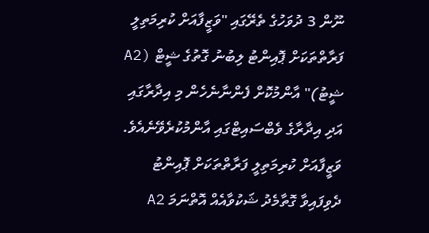ނޫން 3 ދުވަހުގެ ތެރޭގައި "ވަޒީފާއަށް ކުރިމަތިލީ ފަރާތްތަކަށް ޕޮއިންޓު ލިބުނު ގޮތުގެ ޝީޓް (A2 ޝީޓު)" އާންމުކޮށް ފެންނާނެހެން މި އިދާރާގައި އަދި އިދާރާގެ ވެބްސައިޓްގައި އާންމުކުރެވޭނެއެވެ. ވަޒީފާއަށް ކުރިމަތިލީ ފަރާތްތަކަށް ޕޮއިންޓު ދެވިފައިވާ ގޮތާމެދު ޝަކުވާއެއް އޮތްނަމަ A2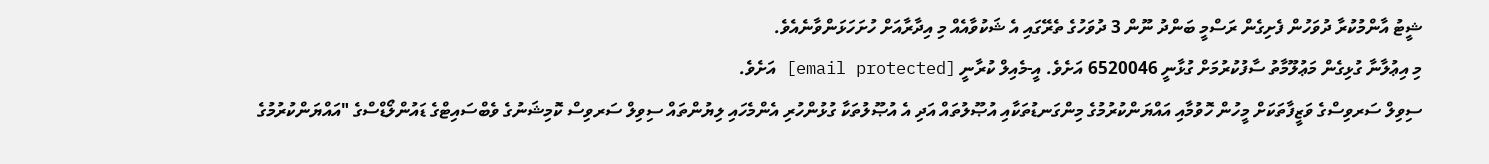ޝީޓު އާންމުކުރާ ދުވަހުން ފެށިގެން ރަސްމީ ބަންދު ނޫން 3 ދުވަހުގެ ތެރޭގައި އެ ޝަކުވާއެއް މި އިދާރާއަށް ހުށަހަޅަންވާނެއެވެ.
މި އިޢުލާނާ ގުޅިގެން މަޢުލޫމާތު ސާފުކުރުމަށް ގުޅާނީ 6520046 އަށެވެ. އީ-މެއިލް ކުރާނީ [email protected] އަށެވެ.
ސިވިލް ސަރވިސްގެ ވަޒީފާތަކަށް މީހުން ހޮވުމާއި އައްޔަންކުރުމުގެ މިންގަނޑުތަކާއި އުޞޫލުތައް އަދި އެ އުޞޫލުތަކާ ގުޅުންހުރި އެންމެހައި ލިޔުންތައް ސިވިލް ސަރވިސް ކޮމިޝަނުގެ ވެބްސައިޓްގެ ޑައުންލޯޑްސްގެ "އައްޔަންކުރުމުގެ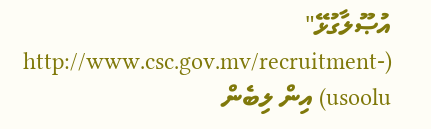އުޞޫލާގުޅޭ" (http://www.csc.gov.mv/recruitment-usoolu) އިން ލިބެން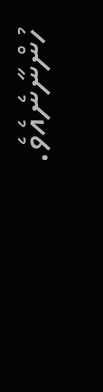ހުންނާނެއެވެ.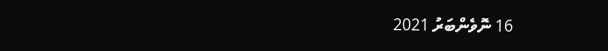16 ނޮވެންބަރު 2021